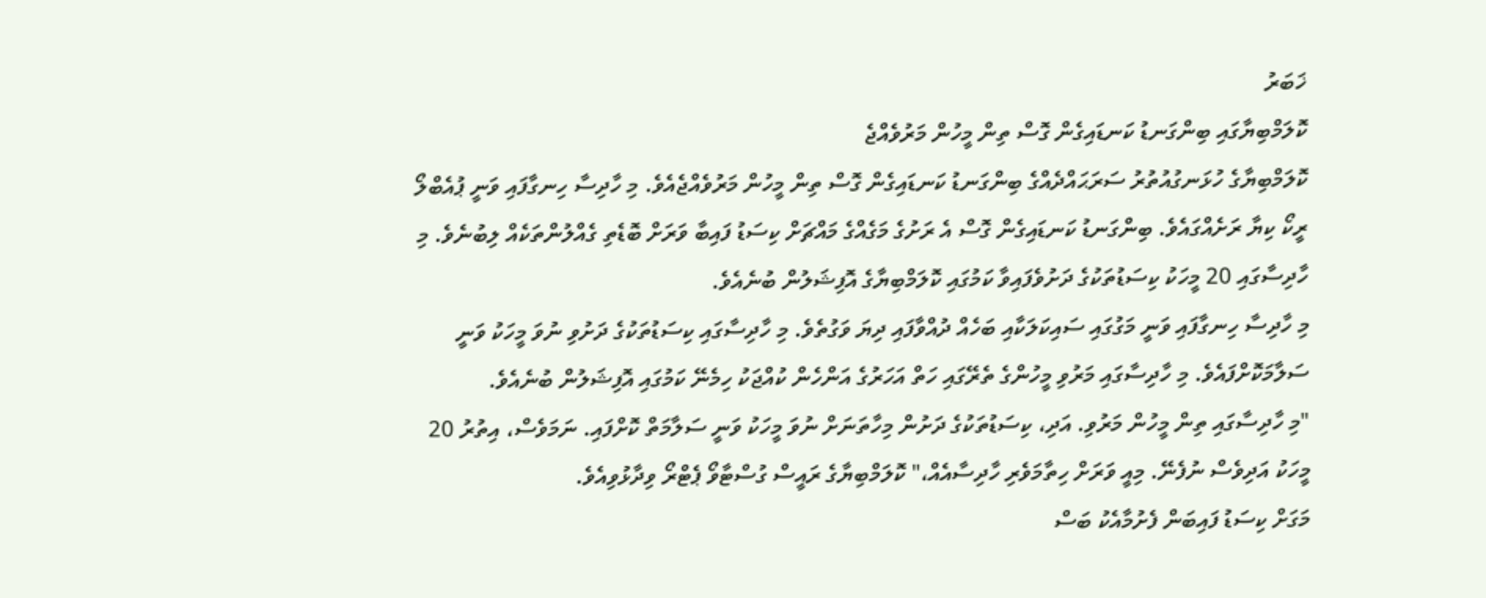ޚަބަރު
ކޮލަމްބިޔާގައި ބިންގަނޑު ކަނޑައިގެން ގޮސް ތިން މީހުން މަރުވެއްޖެ
ކޮލަމްބިޔާގެ ހުޅަނގުއުތުރު ސަރަޙައްދެއްގެ ބިންގަނޑު ކަނޑައިގެން ގޮސް ތިން މީހުން މަރުވެއްޖެއެވެ. މި ހާދިސާ ހިނގާފައި ވަނީ ޕުއެބްލޯ ރީކޯ ކިޔާ ރަށެއްގައެވެ. ބިންގަނޑު ކަނޑައިގެން ގޮސް އެ ރަށުގެ މަގެއްގެ މައްޗަށް ކިސަޑު ފައިބާ ވަރަށް ބޮޑެތި ގެއްލުންތަކެއް ލިބުނެވެ. މި ހާދިސާގައި 20 މީހަކު ކިސަޑުތަކުގެ ދަށުވެފައިވާ ކަމުގައި ކޮލަމްބިޔާގެ އޮފިޝަލުން ބުނެއެވެ.
މި ހާދިސާ ހިނގާފައި ވަނީ މަގުގައި ސައިކަލަކާއި ބަހެއް ދުއްވާފައި ދިޔަ ވަގުތެވެ. މި ހާދިސާގައި ކިސަޑުތަކުގެ ދަށުވި ނުވަ މީހަކު ވަނީ ސަލާމަކޮށްފައެވެ. މި ހާދިސާގައި މަރުވި މީހުންގެ ތެރޭގައި ހަތް އަހަރުގެ އަންހެން ކުއްޖަކު ހިމެނޭ ކަމުގައި އޮފިޝަލުން ބުނެއެވެ.
"މި ހާދިސާގައި ތިން މީހުން މަރުވި. އަދި، ކިސަޑުތަކުގެ ދަށުން މިހާތަނަށް ނުވަ މީހަކު ވަނީ ސަލާމަތް ކޮށްފައި. ނަމަވެސް، އިތުރު 20 މީހަކު އަދިވެސް ނުފެނޭ. މިއީ ވަރަށް ހިތާމަވެރި ހާދިސާއެއް،" ކޮލަމްބިޔާގެ ރައީސް ގުސްޓާވޯ ޕެޓްރޯ ވިދާޅުވިއެވެ.
މަގަށް ކިސަޑު ފައިބަން ފެށުމާއެކު ބަސް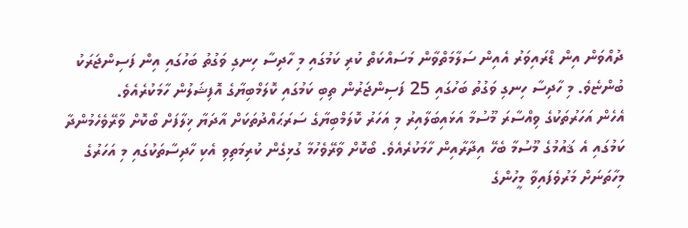ދުއްވަން އިން ޑްރައިވަރު އެއިން ސަލާމަތްވާން މަސައްކަތް ކުރި ކަމުގައި މި ހާދިސާ ހިނގި ވަގުތު ބަހުގައި އިން ފަސިންޖަރަކު ބުންޏެވެ. މި ހާދިސާ ހިނގި ވަގުތު ބަހުގައި 25 ފަސިންޖަރުން ތިބި ކަމުގައި ކޮލަމްބިޔާގެ އޮފިޝަލުން ހާމަކުރެއެވެ.
އެހެން އަހަރުތަކުގެ ވިއްސާރަ މޫސުމާ އަޅައިބަލާއިރު މި އަހަރު ކޮލަމްބިޔާގެ ސަރަޙައްދުތަކަށް އާދަޔާ ޚިލާފަށް ބޯކޮށް ވާރޭވެހެމުންދާ ކަމުގައި އެ ޤައުމުގެ މޫސުމާ ބެހޭ އިދާރާއިން ހާމަކުރެއެވެ. ބޯކޮށް ވާރޭވެހުމާ ގުޅިގެން ކުރިމަތިވި އެކި ހާދިސާތަކުގައި މި އަހަރުގެ މިހާތަނަށް މަރުވެފައިވާ މީހުންގެ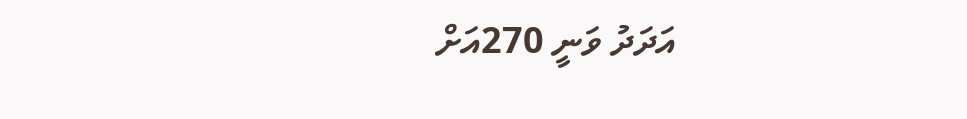އަދަދު ވަނީ 270އަށް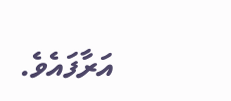އަރާފައެވެ.